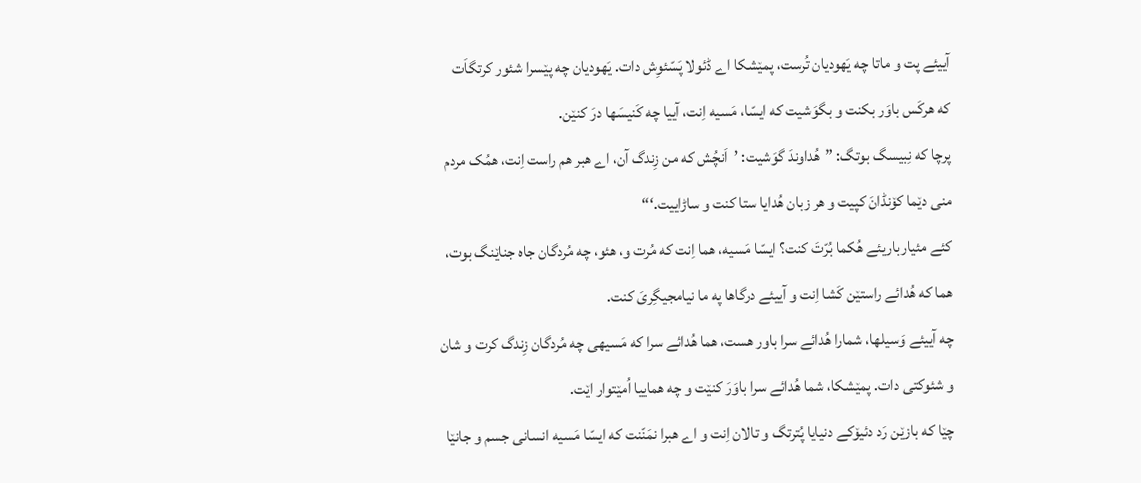آییئے پت و ماتا چه یَهودیان تُرست، پمێشکا اے ڈئولا پَسّئوِش دات. یَهودیان چه پێسرا شئور کرتگاَت که هرکَس باوَر بکنت و بگوَشیت که ایسّا، مَسیه اِنت، آییا چه کَنیسَها درَ کنێن.
پرچا که نِبیسگ بوتگ: ”هُداوندَ گوَشیت: ’اَنچُش که من زِندگ آن، اے هبر هم راست اِنت، همُک مردم منی دێما کۆنڈانَ کپیت و هر زبان هُدایا ستا کنت و ساڑاییت.‘“
کئے مئیارباریئے هُکما بُرّتَ کنت؟ ایسّا مَسیه، هما اِنت که مُرت و، هئو، چه مُردگان جاه جناێنگ بوت، هما که هُدائے راستێن کَشا اِنت و آییئے درگاها په ما نیامجیگِریَ کنت.
چه آییئے وَسیلها، شمارا هُدائے سرا باور هست، هما هُدائے سرا که مَسیهی چه مُردگان زِندگ کرت و شان و شئوکتی دات. پمێشکا، شما هُدائے سرا باوَرَ کنێت و چه هماییا اُمێتوار اێت.
چێا که بازێن رَد دئیۆکے دنیایا پُترتگ و تالان اِنت و اے هبرا نمَنّنت که ایسّا مَسیه انسانی جسم و جانێا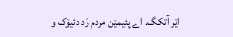اێر آتکگ. اے پئیمێن مردم رَد دئیۆک و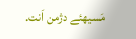مَسیهئے دژمن اَنت.